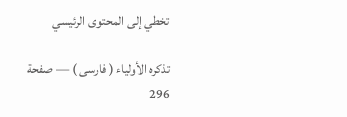تخطي إلى المحتوى الرئيسي

تذكره الأولياء ( فارسى ) — صفحة 296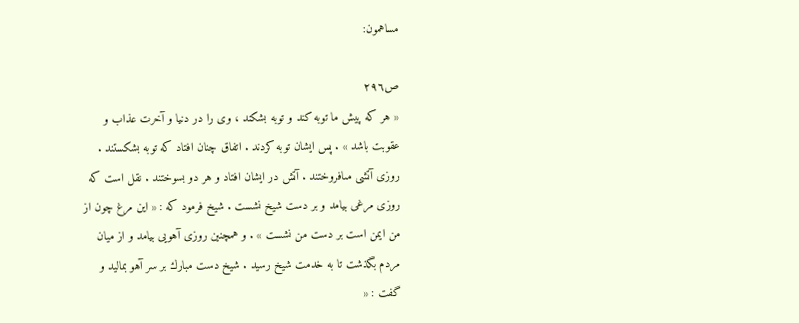مساهمون:

ص٢٩٦
« هر كه پيش ما توبه كند و توبه بشكند ، وى را در دنيا و آخرت عذاب و عقوبت باشد » . پس ايشان توبه كردند . اتفاق چنان افتاد كه توبه بشكستند . روزى آتشى مىافروختند . آتش در ايشان افتاد و هر دو بسوختند . نقل است كه روزى مرغى بيامد و بر دست شيخ نشست . شيخ فرمود كه : « اين مرغ چون از من ايمن است بر دست من نشست » . و همچنين روزى آهويى بيامد و از ميان مردم بگذشت تا به خدمت شيخ رسيد . شيخ دست مبارك بر سر آهو بماليد و گفت : «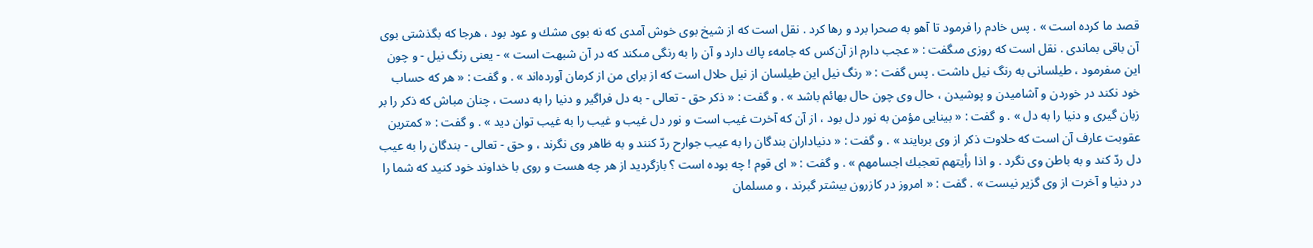قصد ما كرده است » . پس خادم را فرمود تا آهو به صحرا برد و رها كرد . نقل است كه از شيخ بوى خوش آمدى كه نه بوى مشك و عود بود ، هرجا كه بگذشتى بوى آن باقى بماندى . نقل است كه روزى مىگفت : « عجب دارم از آن‌كس كه جامهء پاك دارد و آن را به رنگى مىكند كه در آن شبهت است » - يعنى رنگ نيل - و چون اين مىفرمود ، طيلسانى به رنگ نيل داشت . پس گفت : « رنگ نيل اين طيلسان از نيل حلال است كه از براى من از كرمان آورده‌اند » . و گفت : « هر كه حساب خود نكند در خوردن و آشاميدن و پوشيدن ، حال وى چون حال بهائم باشد » . و گفت : « ذكر حق - تعالى - به دل فراگير و دنيا را به دست ، چنان مباش كه ذكر را بر زبان گيرى و دنيا را به دل » . و گفت : « بينايى مؤمن به نور دل بود ، از آن كه آخرت غيب است و نور دل غيب و غيب را به غيب توان ديد » . و گفت : « كمترين عقوبت عارف آن است كه حلاوت ذكر از وى بربايند » . و گفت : « دنياداران بندگان را به عيب جوارح ردّ كنند و به ظاهر وى نگرند ، و حق - تعالى - بندگان را به عيب دل ردّ كند و به باطن وى نگرد . و اذا رأيتهم تعجبك اجسامهم » . و گفت : « اى قوم ! چه بوده است ؟ بازگرديد از هر چه هست و روى با خداوند خود كنيد كه شما را در دنيا و آخرت از وى گزير نيست » . گفت : « امروز در كازرون بيشتر گبرند ، و مسلمان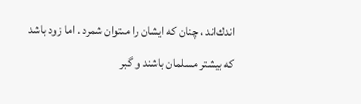اندك‌اند ، چنان كه ايشان را مىتوان شمرد . اما زود باشد كه بيشتر مسلمان باشند و گبر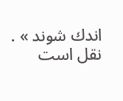اندك شوند » . نقل است